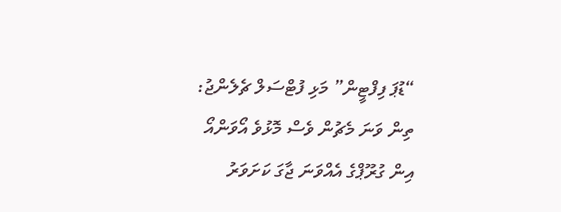“ޑުޕަ ފިފްޓީން” މަޅި ފުޓްސަލް ޗެލެންޖު: ތިން ވަނަ މެޗުން ވެސް މޮޅުވެ އޯވަންއޯ އިން ގުރޫޕްގެ އެއްވަނަ ޖާގަ ކަށަވަރު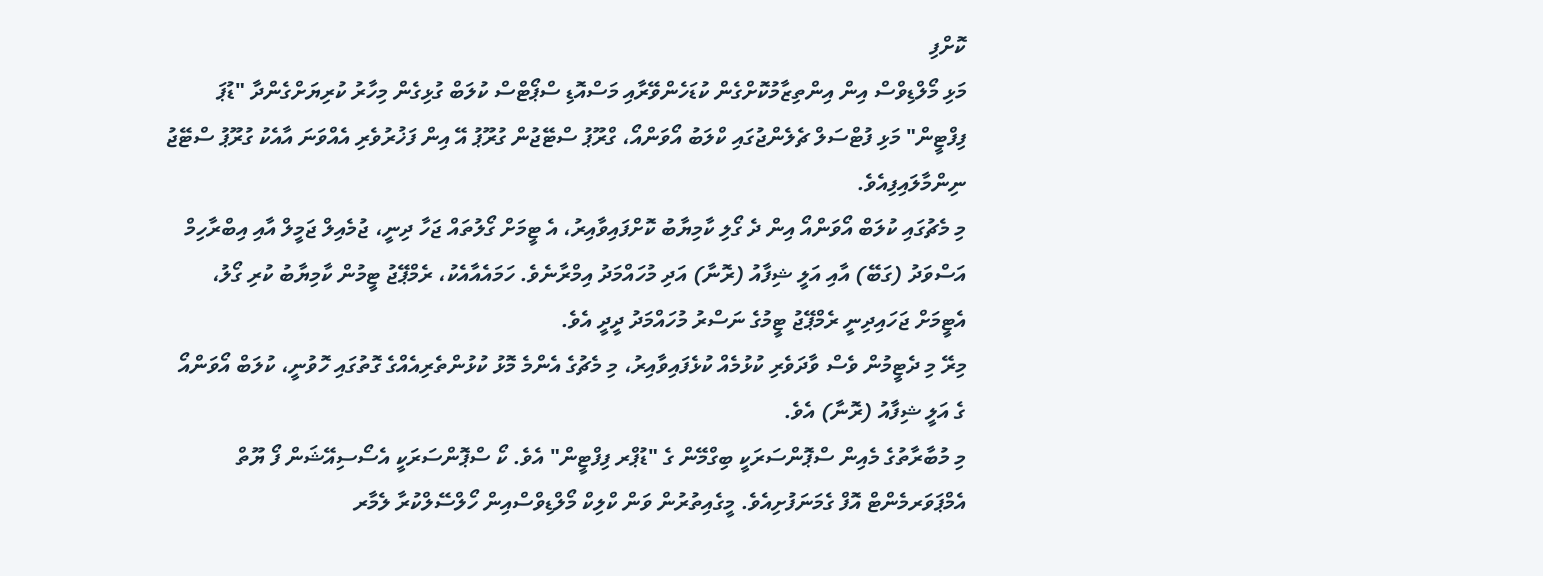ކޮށްފި
މަޅި މޯލްޑިވްސް އިން އިންތިޒާމުކޮށްގެން ކުޑަހެންވޭރާއި މަސްއޮޑި ސްޕޯޓްސް ކުލަބް ގުޅިގެން މިހާރު ކުރިޔަށްގެންދާ "ޑުޕަ ފިފްޓީން" މަޅި ފުޓްސަލް ޗެލެންޖުގައި ކްލަބު އޯވަންއޯ، ގްރޫޕު ސްޓޭޖުން ގުރޫޕު އޭ އިން ފަޚުރުވެރި އެއްވަނަ އާއެކު ގުރޫޕު ސްޓޭޖު ނިންމާލައިފިއެވެ.
މި މެޗުގައި ކުލަބް އޯވަންއޯ އިން ދެ ގޯލި ކާމިޔާބު ކޮށްފައިވާއިރު، އެ ޓީމަށް ގޯލުތައް ޖަހާ ދިނީ، ޖުމެއިލް ޖަމީލް އާއި އިބްރާހިމް އަސްވަދު (ގަބޭ) އާއި އަލީ ޝިފާއު (ރޮނާ) އަދި މުހައްމަދު އިމްރާނެވެ. ހަމައެއާއެކު، ރެމްޕޭޖު ޓީމުން ކާމިޔާބު ކުރި ގޯލު، އެޓީމަށް ޖަހައިދިނީ ރެމްޕޭޖު ޓީމުގެ ނަސްރު މުހައްމަދު ދީދީ އެވެ.
މިރޭ މި ދެޓީމުން ވެސް ވާދަވެރި ކުޅުމެއް ކުޅެފައިވާއިރު، މި މެޗުގެ އެންމެ މޮޅު ކުޅުންތެރިއެއްގެ ގޮތުގައި ހޮވުނީ، ކުލަބް އޯވަންއޯ ގެ އަލީ ޝިފާއު (ރޮނާ) އެވެ.
މި މުބާރާތުގެ މެއިން ސްޕޮންސަރަކީ ބިގްމޭން ގެ "ޑުޕްރ ފިފްޓީން" އެވެ. ކޯ ސްޕޮންސަރަކީ އެސޯސިއޭޝަން ފޯ ޔޫތް އެމްޕަވަރމެންޓް އޮފް ގެމަނަފުށިއެވެ. މީގެއިތުރުން ވަން ކްލިކް މޯލްޑިވްސްއިން ހޯލްސޭލްކުރާ ލެމާރ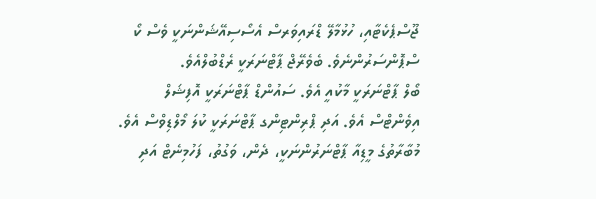ޖޫސްޕެކެޓާއި، ހުޅުމާލޭ ޑްރައިވަރސް އެސޯސިއޭޝަންނަކީ ވެސް ކޯ ސްޕޮންސަރުންނެވެ. ބެވެރޭޖް ޕާޓްނަރަކީ ރެޑްބުލްއެވެ.
ބޯލް ޕާޓްނަރަކީ މާކުއީ އެވެ. ސައުންޑް ޕާޓްނަރަކީ އޮފިޝަލް އިވެންޓްސް އެވެ. އަދި ޕްރިންޓިންގ ޕާޓްނަރަކީ ކުލަ މޯލްޑިވްސް އެވެ. މުބާރާތުގެ މީޑިއާ ޕާޓްނަރުންނަކީ، ދެން، ވަގުތު، ފަހުމިނެޓް އަދި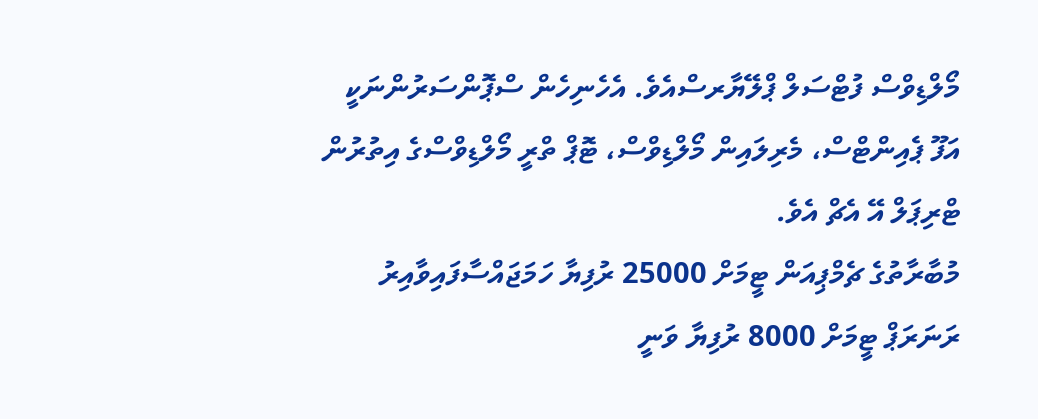މޯލްޑިވްސް ފުޓްސަލް ޕްލޭޔާރސްއެވެ. އެހެނިހެން ސްޕޮންސަރުންނަކީ އަފޫ ޕެއިންޓްސް، މެރިލައިން މޯލްޑިވްސް، ޓޮޕް ތްރީ މޯލްޑިވްސްގެ އިތުރުން ޓްރިޕަލް އޭ އެޗް އެވެ.
މުބާރާތުގެ ޗެމްޕިއަން ޓީމަށް 25000 ރުފިޔާ ހަމަޖައްސާފައިވާއިރު ރަނަރަޕް ޓީމަށް 8000 ރުފިޔާ ވަނީ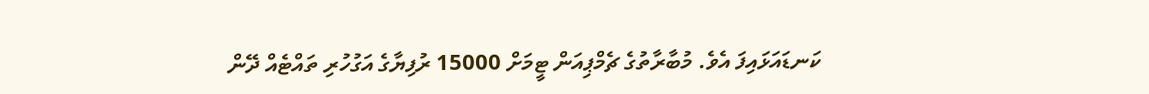ކަނޑައަޅައިފަ އެވެ. މުބާރާތުގެ ޗެމްޕިއަން ޓީމަށް 15000 ރުފިޔާގެ އަގުހުރި ތައްޓެއް ދޭން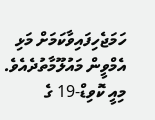ހަމަޖެހިފައިވާކަމަށް މަޅި އެމްވީން މައުލޫމާތުދެއެވެ.
މިއީ ކޮވިޑް-19 ގެ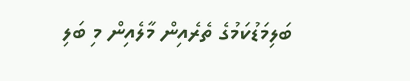ބަލިމަޑުކަމުގެ ތެރެއިން މާލެއިން މި ބަލި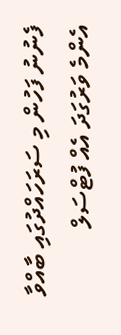ފެނުނު ފަހުން މި ސަރަހައްދުގައި ބާއްވާ އެންމެ ވަރުގަދަ އެއް ފުޓްސަލް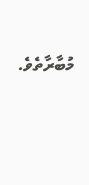މުބާރާތެވެ.